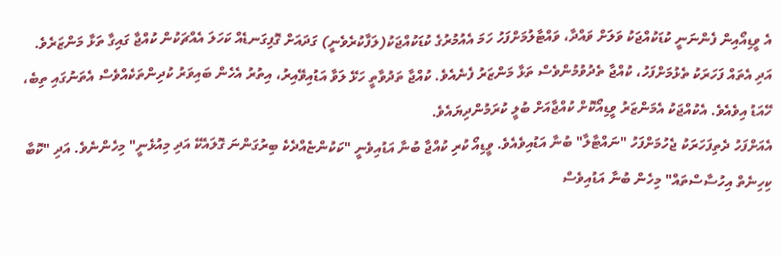އެ ވީޑިއޯއިން ފެންނަނީ ކުޑަކުއްޖަކު ވަލަށް ވައްދާ، ވައްޓާލުމަށްފަހު ހަމަ އެއުމުރުގެ ކުޑަކުއްޖަކު(ލަފާކުރެވެނީ) ގަދައަށް ގޮފިގަނޑެއް ކަހަލަ އެއްޗަކުން ކުއްޖާ ގައިގާ ތަޅާ މަންޒަރެވެ.
އަދި އެތައް ފަހަރަކު ތެޅުމަށްފަހު، ކުއްޖާ ތެދުވުމުންވެސް ތަޅާ މަންޒަރު ފެނެއެވެ. ކުއްޖާ ތަދުވާތީ ހަޅޭ ލަވާ އަޑުއިވޭއިރު، އިތުރު އެހެން ބައިވަރު ކުދިންތަކެއްވެސް އެތަނުގައި ތިބެ، ހޭއަޑު އިވެއެވެ. އެކުއްޖަކު އެމަންޒަރު ވީޑިއޯކޮށް ކުއްޖާއަށް ބުލީ ކުރަމުންދިޔައެވެ.
އެއަށްފަހު ދެތިފަހަރަކު ޖެހުމަށްފަހު "ނައްޓާލާ" ބުނާ އަޑުއިވެއެވެ. ވީޑިއޯ ކުރި ކުއްޖާ ބުނާ އަޑުއިވެނީ "ކަކުންޏެއްދެކެ ބިރުގަންނަ ގޮލައެކޭ އަދި މިއުޅެނީ" މިހެންނެވެ. އަދި "ކޮބާ ކިހިނެތް އިހުސާސްތައް" މިހެން ބުނާ އަޑުއިވެސް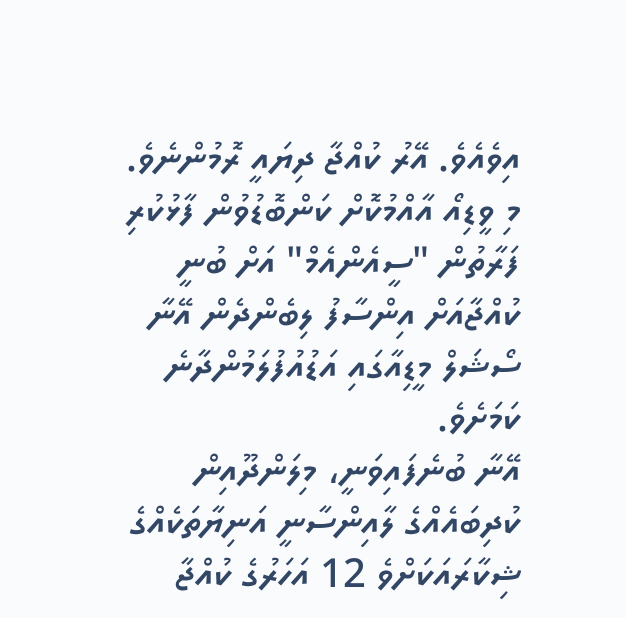އިވެއެވެ. އޭރު ކުއްޖާ ދިޔައީ ރޮމުންނެވެ.
މި ވީޑިއޯ އާއްމުކޮށް ކަންބޮޑުވުން ފާޅުކުރި ފަރާތުން "ސީއެންއެމް" އަށް ބުނީ ކުއްޖާއަށް އިންސާފު ލިބެންދެން އޭނާ ސޯޝަލް މީޑިއާގައި އަޑުއުފުލަމުންދާނެ ކަމަށެވެ.
އޭނާ ބުނެފައިވަނީ، މިލަންދޫއިން ކުދިބައެއްގެ ލާއިންސާނީ އަނިޔާތަކެއްގެ ޝިކާރައަކަށްވެ 12 އަހަރުގެ ކުއްޖާ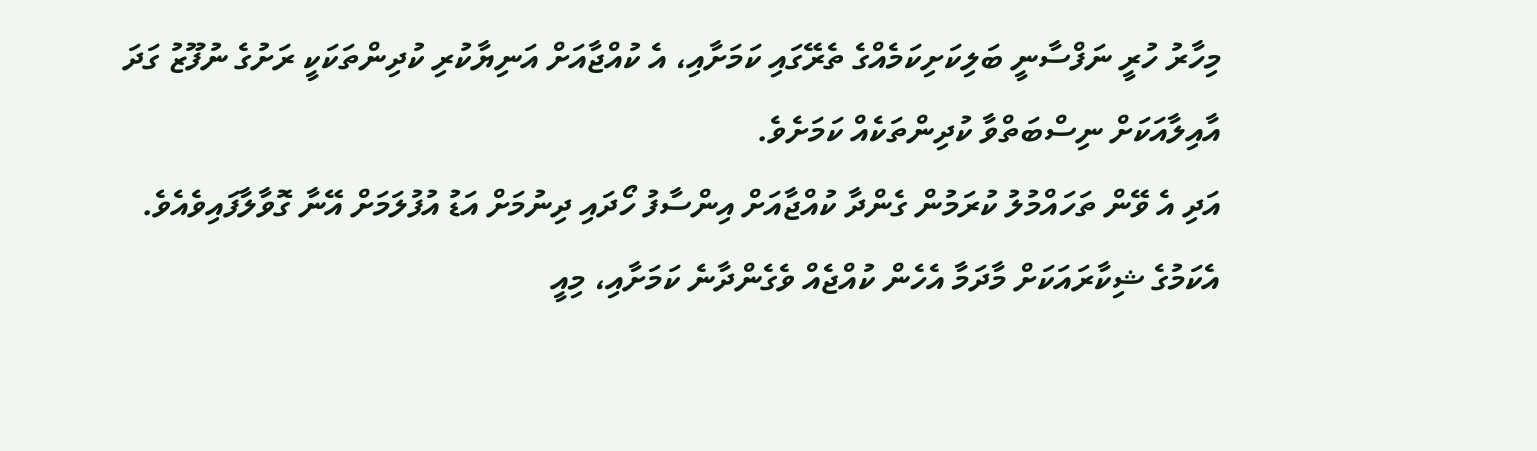މިހާރު ހުރީ ނަފްސާނީ ބަލިކަށިކަމެއްގެ ތެރޭގައި ކަމަށާއި، އެ ކުއްޖާއަށް އަނިޔާކުރި ކުދިންތަކަކީ ރަށުގެ ނުފޫޒު ގަދަ އާއިލާއަކަށް ނިސްބަތްވާ ކުދިންތަކެއް ކަމަށެވެ.
އަދި އެ ވޭން ތަހައްމުލު ކުރަމުން ގެންދާ ކުއްޖާއަށް އިންސާފު ހޯދައި ދިނުމަށް އަޑު އުފުލަމަށް އޭނާ ގޮވާލާފައިވެއެވެ. އެކަމުގެ ޝިކާރައަކަށް މާދަމާ އެހެން ކުއްޖެއް ވެގެންދާނެ ކަމަށާއި، މިއީ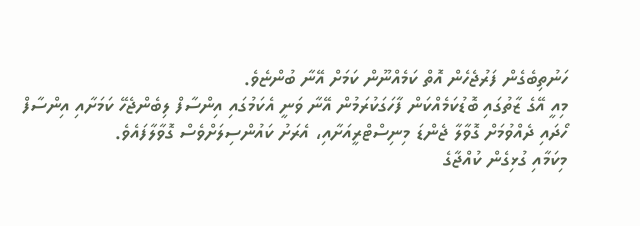ހަނުތިބެގެން ފަރުޖެހެން އޮތް ކަމެއްނޫން ކަމަށް އޭނާ ބުންޏެވެ.
މިއީ އޭގެ ޒާތުގައި ބޮޑުކަމެއްކަން ފާހަގަކުރަމުން އޭނާ ވަނީ އެކަމުގައި އިންސާފް ލިބެންޖެހޭ ކަމަށާއި އިންސާފް ހޯދައި ދެއްވުމަށް ގޮވާލާ ޖެންޑަ މިނިސްޓްރީއަށާއި، އެރަށު ކައުންސިލަށްވެސް ގޮވާލާފައެވެ.
މިކަމާއި ގުޅިގެން ކުއްޖާގެ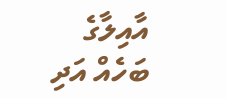އާއިލާގެ ބަހެއް އަދި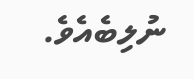ނުލިބެއެވެ.